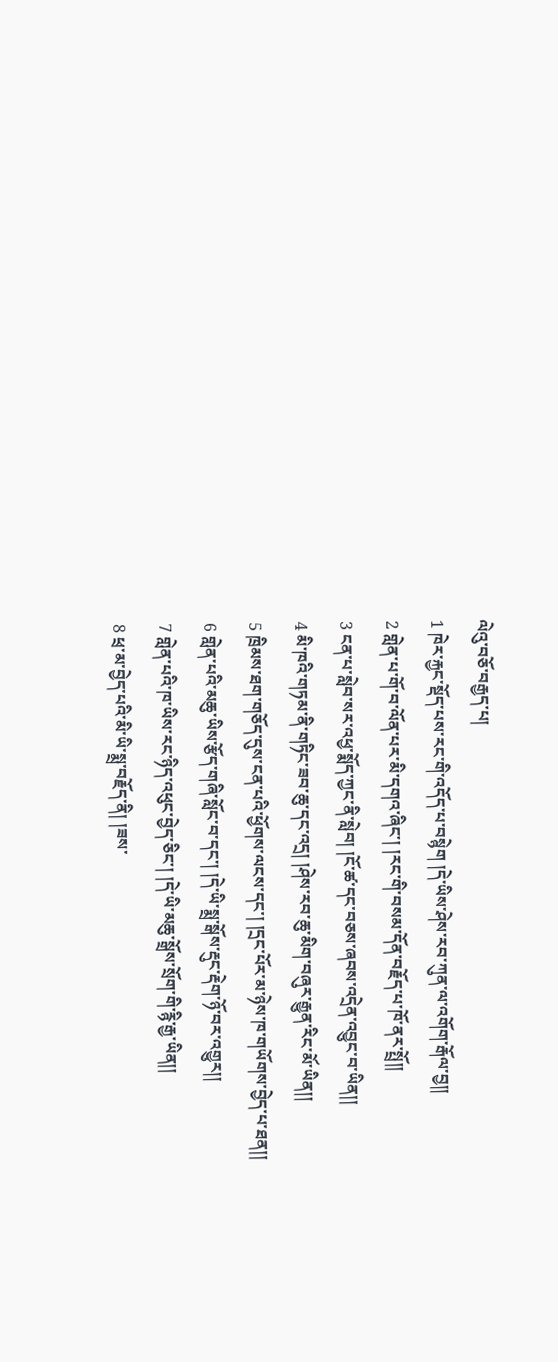ལེའུ་བཅོ་བརྒྱད་པ།
1 ཁེར་རྐྱང་སྡོད་པས་རང་གི་འདོད་པ་བསྙེག །དེ་ཡིས་ཤེས་རབ་ཀུན་ལ་འགོག་རྒོལ་བྱ།།
2 གླེན་པ་གོ་བ་ལོན་པར་མི་དགའ་ཞིང་། །རང་གི་བསམ་དོན་བརྗོད་པ་ཁོ་ནར་སྤྲོ།།
3 ངན་པ་སླེབ་སར་འཕྱ་སྨོད་ཀྱང་ནི་སླེབ། །ངོ་ཚ་དང་བཅས་ཞབས་འདྲེན་འབྱུང་བ་ཡིན།།
4 མི་ཁའི་གཏམ་ནི་གཏིང་ཟབ་ཆུ་དང་འདྲ། །ཤེས་རབ་ཆུ་མིག་བཞུར་རྒྱུན་རིང་མོ་ཡིན།།
5 ཁྲིམས་ཐག་གཅོད་དུས་ངན་པའི་ཕྱོགས་ལངས་དང་། །དྲང་པོར་མ་ཉེས་ཁ་གཡོགས་བྱེད་པ་ཐན།།
6 གླེན་པའི་མཆུ་ཡིས་རྩོད་གཞི་སློང་བ་དང་། །དེ་ཡི་སྨྲ་སྒོས་རྡུང་རྡེག་ཉོ་བར་འགྱུར།།
7 གླེན་པའི་ཁ་ཡིས་རང་ཉིད་འཕུང་བྱེད་ཅིང་། །དེ་ཡི་མཆུ་སྒྲོས་སྲོག་གི་རྙི་རྒྱ་ཡིན།།
8 ཕྲ་མ་བྱེད་པའི་མི་ཡི་སྨྲ་བརྗོད་ནི། །ཟས་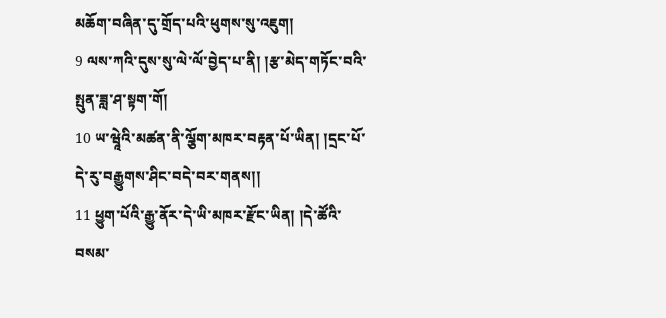མཆོག་བཞིན་དུ་གྲོད་པའི་ཕུགས་སུ་འཇུག།
9 ལས་ཀའི་དུས་སུ་ལེ་ལོ་བྱེད་པ་ནི། །རྩ་མེད་གཏོང་བའི་སྤུན་ཟླ་ཤ་སྟག་གོ།
10 ཡ་ཝཱེའི་མཚན་ནི་ལྕོག་མཁར་བརྟན་པོ་ཡིན། །དྲང་པོ་དེ་རུ་བརྒྱུགས་ཤིང་བདེ་བར་གནས།།
11 ཕྱུག་པོའི་རྒྱུ་ནོར་དེ་ཡི་མཁར་རྫོང་ཡིན། །དེ་ཚོའི་བསམ་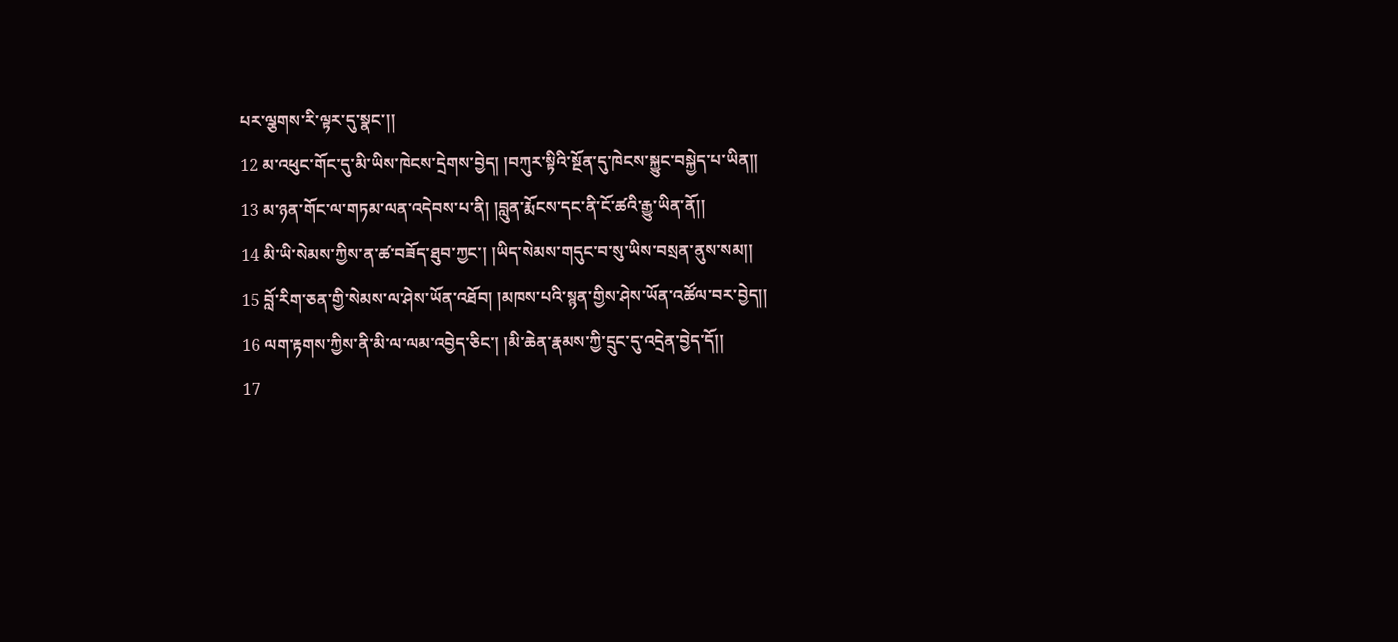པར་ལྕགས་རི་ལྟར་དུ་སྣང་།།
12 མ་འཕུང་གོང་དུ་མི་ཡིས་ཁེངས་དྲེགས་བྱེད། །བཀུར་སྟིའི་སྔོན་དུ་ཁེངས་སྐྱུང་བསྐྱེད་པ་ཡིན།།
13 མ་ཉན་གོང་ལ་གཏམ་ལན་འདེབས་པ་ནི། །བླུན་རྨོངས་དང་ནི་ངོ་ཚའི་རྒྱུ་ཡིན་ནོ།།
14 མི་ཡི་སེམས་ཀྱིས་ན་ཚ་བཟོད་ཐུབ་ཀྱང་། །ཡིད་སེམས་གདུང་བ་སུ་ཡིས་བསྲན་ནུས་སམ།།
15 བློ་རིག་ཅན་གྱི་སེམས་ལ་ཤེས་ཡོན་འཐོབ། །མཁས་པའི་སྙན་གྱིས་ཤེས་ཡོན་འཚོལ་བར་བྱེད།།
16 ལག་རྟགས་ཀྱིས་ནི་མི་ལ་ལམ་འབྱེད་ཅིང་། །མི་ཆེན་རྣམས་ཀྱི་དྲུང་དུ་འདྲེན་བྱེད་དོ།།
17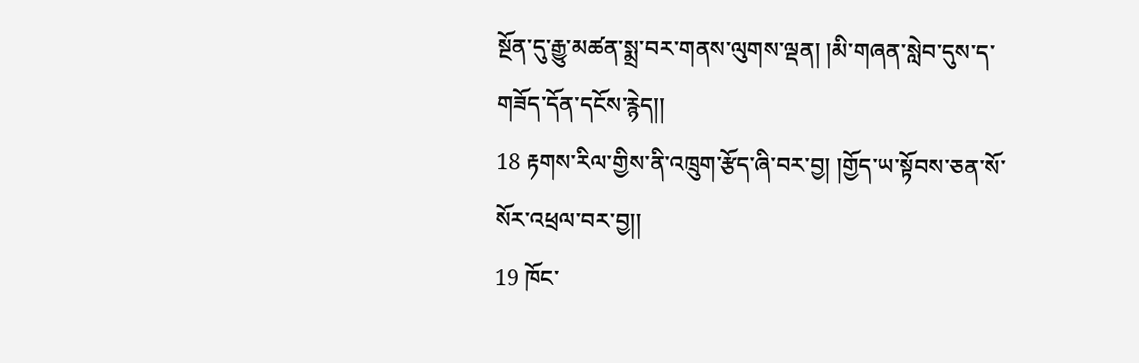སྔོན་དུ་རྒྱུ་མཚན་སྨྲ་བར་གནས་ལུགས་ལྡན། །མི་གཞན་སླེབ་དུས་ད་གཟོད་དོན་དངོས་རྙེད།།
18 རྟགས་རིལ་གྱིས་ནི་འཁྲུག་རྩོད་ཞི་བར་བྱ། །གྱོད་ཡ་སྟོབས་ཅན་སོ་སོར་འཕྲལ་བར་བྱ།།
19 ཁོང་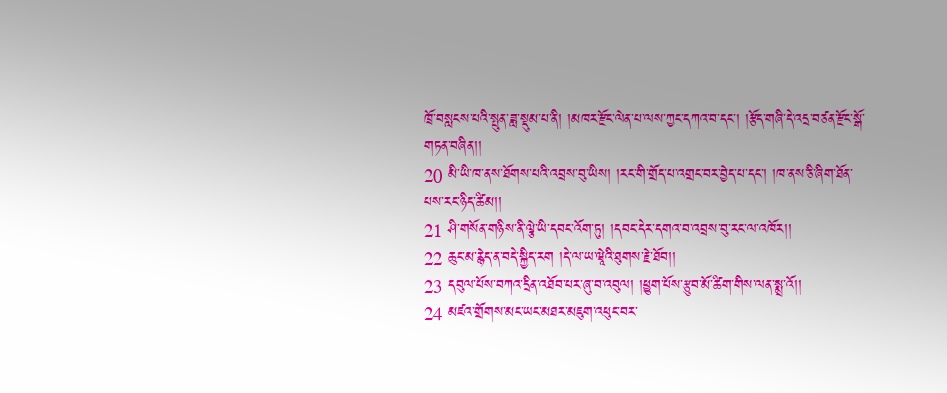ཁྲོ་བསླངས་པའི་སྤུན་ཟླ་སྡུམ་པ་ནི། །མཁར་རྫོང་ལེན་པ་ལས་ཀྱང་དཀའ་བ་དང་། །རྩོད་གཞི་དེ་འདྲ་བཙན་རྫོང་སྒོ་གཏན་བཞིན།།
20 མི་ཡི་ཁ་ནས་ཐོགས་པའི་འབྲས་བུ་ཡིས། །རང་གི་གྲོད་པ་འགྲང་བར་བྱེད་པ་དང་། །ཁ་ནས་ཅི་ཞིག་ཐོན་པས་རང་ཉིད་ཚིམ།།
21 ཤི་གསོན་གཉིས་ནི་ལྕེ་ཡི་དབང་འོག་ཏུ། །དབང་དེར་དགའ་བ་འབྲས་བུ་རང་ལ་འཁོར།།
22 ཆུང་མ་རྙེད་ན་བདེ་སྐྱིད་རག །དེ་ལ་ཡ་ཝཱེའི་ཐུགས་རྗེ་ཐོབ།།
23 དབུལ་པོས་བཀའ་དྲིན་འཐོབ་པར་ཞུ་བ་འབུལ། །ཕྱུག་པོས་རྩུབ་མོ་ཚིག་གིས་ལན་སྨྲ་འོ།།
24 མཛའ་གྲོགས་མང་ཡང་མཐར་མཇུག་འཕུང་བར་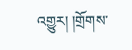འགྱུར། །གྲོགས་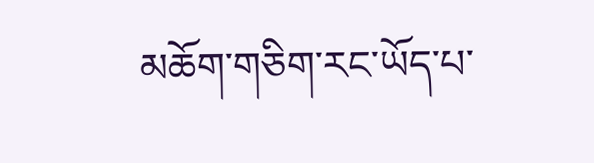མཆོག་གཅིག་རང་ཡོད་པ་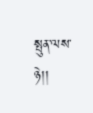སྤུན་ལས་ཉེ།།